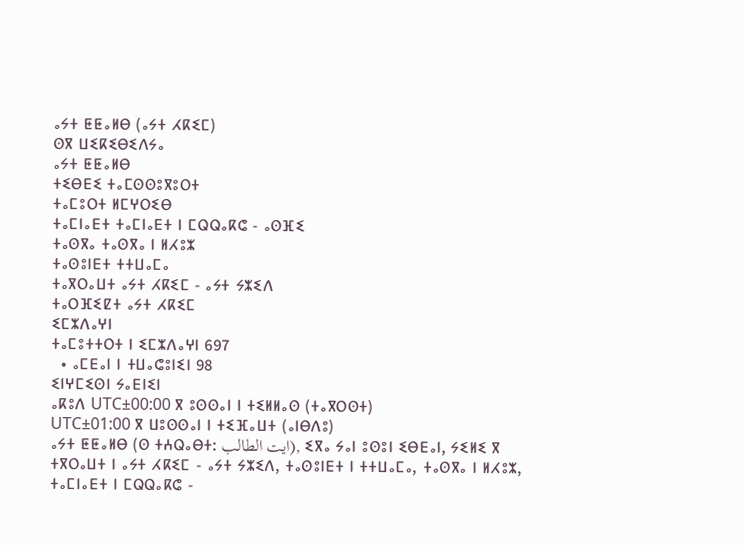ⴰⵢⵜ ⵟⵟⴰⵍⴱ (ⴰⵢⵜ ⵃⴽⵉⵎ)
ⵙⴳ ⵡⵉⴽⵉⴱⵉⴷⵢⴰ
ⴰⵢⵜ ⵟⵟⴰⵍⴱ
ⵜⵉⴱⴹⵉ ⵜⴰⵎⵙⵙⵓⴳⵓⵔⵜ
ⵜⴰⵎⵓⵔⵜ ⵍⵎⵖⵔⵉⴱ
ⵜⴰⵎⵏⴰⴹⵜ ⵜⴰⵎⵏⴰⴹⵜ ⵏ ⵎⵕⵕⴰⴽⵛ - ⴰⵙⴼⵉ
ⵜⴰⵙⴳⴰ ⵜⴰⵙⴳⴰ ⵏ ⵍⵃⵓⵣ
ⵜⴰⵙⵓⵏⴹⵜ ⵜⵜⵡⴰⵎⴰ
ⵜⴰⴳⵔⴰⵡⵜ ⴰⵢⵜ ⵃⴽⵉⵎ - ⴰⵢⵜ ⵢⵣⵉⴷ
ⵜⴰⵔⴼⵉⵇⵜ ⴰⵢⵜ ⵃⴽⵉⵎ
ⵉⵎⵣⴷⴰⵖⵏ
ⵜⴰⵎⵓⵜⵜⵔⵜ ⵏ ⵉⵎⵣⴷⴰⵖⵏ 697
  • ⴰⵎⴹⴰⵏ ⵏ ⵜⵡⴰⵛⵓⵏⵉⵏ 98
ⵉⵏⵖⵎⵉⵙⵏ ⵢⴰⴹⵏⵉⵏ
ⴰⴽⵓⴷ UTC±00:00 ⴳ ⵓⵙⵙⴰⵏ ⵏ ⵜⵉⵍⵍⴰⵙ (ⵜⴰⴳⵔⵙⵜ)
UTC±01:00 ⴳ ⵡⵓⵙⵙⴰⵏ ⵏ ⵜⵉⴼⴰⵡⵜ (ⴰⵏⴱⴷⵓ)
ⴰⵢⵜ ⵟⵟⴰⵍⴱ (ⵙ ⵜⵄⵕⴰⴱⵜ: ايت الطالب), ⵉⴳⴰ ⵢⴰⵏ ⵓⵙⵓⵏ ⵉⴱⴹⴰⵏ, ⵢⵉⵍⵉ ⴳ ⵜⴳⵔⴰⵡⵜ ⵏ ⴰⵢⵜ ⵃⴽⵉⵎ - ⴰⵢⵜ ⵢⵣⵉⴷ, ⵜⴰⵙⵓⵏⴹⵜ ⵏ ⵜⵜⵡⴰⵎⴰ, ⵜⴰⵙⴳⴰ ⵏ ⵍⵃⵓⵣ, ⵜⴰⵎⵏⴰⴹⵜ ⵏ ⵎⵕⵕⴰⴽⵛ -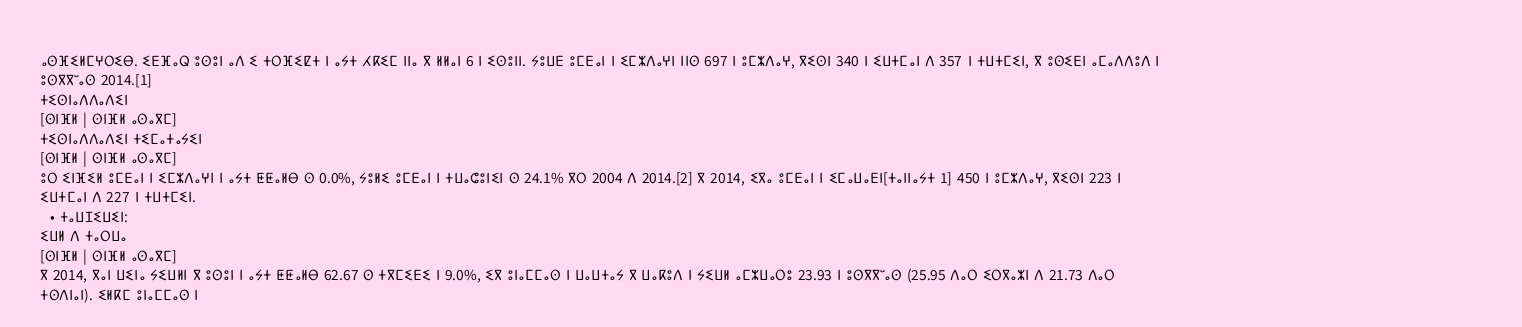ⴰⵙⴼⵉⵍⵎⵖⵔⵉⴱ. ⵉⴹⴼⴰⵕ ⵓⵙⵓⵏ ⴰⴷ ⵉ ⵜⵔⴼⵉⵇⵜ ⵏ ⴰⵢⵜ ⵃⴽⵉⵎ ⵏⵏⴰ ⴳ ⵍⵍⴰⵏ 6 ⵏ ⵉⵙⵓⵏⵏ. ⵢⵓⵡⴹ ⵓⵎⴹⴰⵏ ⵏ ⵉⵎⵣⴷⴰⵖⵏ ⵏⵏⵙ 697 ⵏ ⵓⵎⵣⴷⴰⵖ, ⴳⵉⵙⵏ 340 ⵏ ⵉⵡⵜⵎⴰⵏ ⴷ 357 ⵏ ⵜⵡⵜⵎⵉⵏ, ⴳ ⵓⵙⵉⴹⵏ ⴰⵎⴰⴷⴷⵓⴷ ⵏ ⵓⵙⴳⴳⵯⴰⵙ 2014.[1]
ⵜⵉⵙⵏⴰⴷⴷⴰⴷⵉⵏ
[ⵙⵏⴼⵍ | ⵙⵏⴼⵍ ⴰⵙⴰⴳⵎ]
ⵜⵉⵙⵏⴰⴷⴷⴰⴷⵉⵏ ⵜⵉⵎⴰⵜⴰⵢⵉⵏ
[ⵙⵏⴼⵍ | ⵙⵏⴼⵍ ⴰⵙⴰⴳⵎ]
ⵓⵔ ⵉⵏⴼⵉⵍ ⵓⵎⴹⴰⵏ ⵏ ⵉⵎⵣⴷⴰⵖⵏ ⵏ ⴰⵢⵜ ⵟⵟⴰⵍⴱ ⵙ 0.0%, ⵢⵓⵍⵉ ⵓⵎⴹⴰⵏ ⵏ ⵜⵡⴰⵛⵓⵏⵉⵏ ⵙ 24.1% ⴳⵔ 2004 ⴷ 2014.[2] ⴳ 2014, ⵉⴳⴰ ⵓⵎⴹⴰⵏ ⵏ ⵉⵎⴰⵡⴰⴹⵏ[ⵜⴰⵏⵏⴰⵢⵜ 1] 450 ⵏ ⵓⵎⵣⴷⴰⵖ, ⴳⵉⵙⵏ 223 ⵏ ⵉⵡⵜⵎⴰⵏ ⴷ 227 ⵏ ⵜⵡⵜⵎⵉⵏ.
  • ⵜⴰⵡⵊⵉⵡⵉⵏ:
ⵉⵡⵍ ⴷ ⵜⴰⵔⵡⴰ
[ⵙⵏⴼⵍ | ⵙⵏⴼⵍ ⴰⵙⴰⴳⵎ]
ⴳ 2014, ⴳⴰⵏ ⵡⵉⵏⴰ ⵢⵉⵡⵍⵏ ⴳ ⵓⵙⵓⵏ ⵏ ⴰⵢⵜ ⵟⵟⴰⵍⴱ 62.67 ⵙ ⵜⴳⵎⵉⴹⵉ ⵏ 9.0%, ⵉⴳ ⵓⵏⴰⵎⵎⴰⵙ ⵏ ⵡⴰⵡⵜⴰⵢ ⴳ ⵡⴰⴽⵓⴷ ⵏ ⵢⵉⵡⵍ ⴰⵎⵣⵡⴰⵔⵓ 23.93 ⵏ ⵓⵙⴳⴳⵯⴰⵙ (25.95 ⴷⴰⵔ ⵉⵔⴳⴰⵣⵏ ⴷ 21.73 ⴷⴰⵔ ⵜⵙⴷⵏⴰⵏ). ⵉⵍⴽⵎ ⵓⵏⴰⵎⵎⴰⵙ ⵏ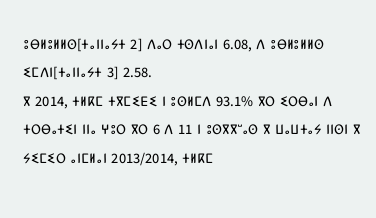ⵓⴱⵍⵓⵍⵍⵙ[ⵜⴰⵏⵏⴰⵢⵜ 2] ⴷⴰⵔ ⵜⵙⴷⵏⴰⵏ 6.08, ⴷ ⵓⴱⵍⵓⵍⵍⵙ ⵉⵎⴷⵏ[ⵜⴰⵏⵏⴰⵢⵜ 3] 2.58.
ⴳ 2014, ⵜⵍⴽⵎ ⵜⴳⵎⵉⴹⵉ ⵏ ⵓⵙⵍⵎⴷ 93.1% ⴳⵔ ⵉⵔⴱⴰⵏ ⴷ ⵜⵔⴱⴰⵜⵉⵏ ⵏⵏⴰ ⵖⵓⵔ ⴳⵔ 6 ⴷ 11 ⵏ ⵓⵙⴳⴳⵯⴰⵙ ⴳ ⵡⴰⵡⵜⴰⵢ ⵏⵏⵙⵏ ⴳ ⵢⵉⵎⵉⵔ ⴰⵏⵎⵍⴰⵏ 2013/2014, ⵜⵍⴽⵎ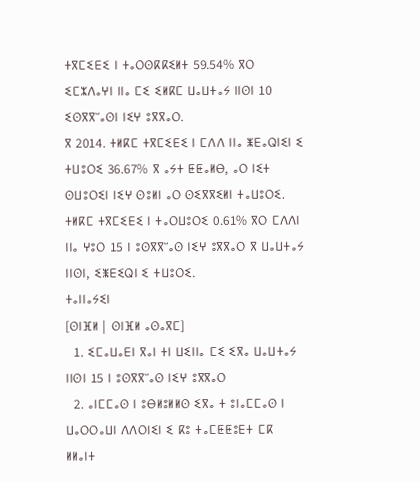ⵜⴳⵎⵉⴹⵉ ⵏ ⵜⴰⵔⵙⴽⴽⵉⵍⵜ 59.54% ⴳⵔ ⵉⵎⵣⴷⴰⵖⵏ ⵏⵏⴰ ⵎⵉ ⵉⵍⴽⵎ ⵡⴰⵡⵜⴰⵢ ⵏⵏⵙⵏ 10 ⵉⵙⴳⴳⵯⴰⵙⵏ ⵏⵉⵖ ⵓⴳⴳⴰⵔ.
ⴳ 2014. ⵜⵍⴽⵎ ⵜⴳⵎⵉⴹⵉ ⵏ ⵎⴷⴷ ⵏⵏⴰ ⵥⴹⴰⵕⵏⵉⵏ ⵉ ⵜⵡⵓⵔⵉ 36.67% ⴳ ⴰⵢⵜ ⵟⵟⴰⵍⴱ, ⴰⵔ ⵏⵉⵜ ⵙⵡⵓⵔⵉⵏ ⵏⵉⵖ ⵙⵓⵍⵏ ⴰⵔ ⵙⵉⴳⴳⵉⵍⵏ ⵜⴰⵡⵓⵔⵉ. ⵜⵍⴽⵎ ⵜⴳⵎⵉⴹⵉ ⵏ ⵜⴰⵔⵡⵓⵔⵉ 0.61% ⴳⵔ ⵎⴷⴷⵏ ⵏⵏⴰ ⵖⵓⵔ 15 ⵏ ⵓⵙⴳⴳⵯⴰⵙ ⵏⵉⵖ ⵓⴳⴳⴰⵔ ⴳ ⵡⴰⵡⵜⴰⵢ ⵏⵏⵙⵏ, ⵉⵥⴹⵉⵕⵏ ⵉ ⵜⵡⵓⵔⵉ.
ⵜⴰⵏⵏⴰⵢⵉⵏ
[ⵙⵏⴼⵍ | ⵙⵏⴼⵍ ⴰⵙⴰⴳⵎ]
  1. ⵉⵎⴰⵡⴰⴹⵏ ⴳⴰⵏ ⵜⵏ ⵡⵉⵏⵏⴰ ⵎⵉ ⵉⴳⴰ ⵡⴰⵡⵜⴰⵢ ⵏⵏⵙⵏ 15 ⵏ ⵓⵙⴳⴳⵯⴰⵙ ⵏⵉⵖ ⵓⴳⴳⴰⵔ
  2. ⴰⵏⵎⵎⴰⵙ ⵏ ⵓⴱⵍⵓⵍⵍⵙ ⵉⴳⴰ ⵜ ⵓⵏⴰⵎⵎⴰⵙ ⵏ ⵡⴰⵔⵔⴰⵡⵏ ⴷⴷⵔⵏⵉⵏ ⵉ ⴽⵓ ⵜⴰⵎⵟⵟⵓⴹⵜ ⵎⴽ ⵍⵍⴰⵏⵜ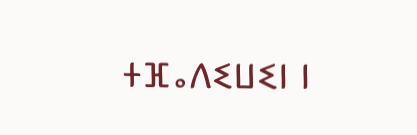ⵜⴼⴰⴷⵉⵡⵉⵏ ⵏ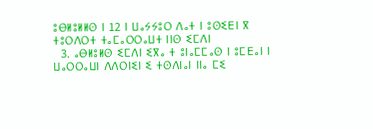ⵓⴱⵍⵓⵍⵍⵙ ⵏ 12 ⵏ ⵡⴰⵢⵢⵓⵔ ⴷⴰⵜ ⵏ ⵓⵙⵉⴹⵏ ⴳ ⵜⵓⵔⴷⵔⵜ ⵜⴰⵎⴰⵔⵔⴰⵡⵜ ⵏⵏⵙ ⵉⵎⴷⵏ
  3. ⴰⴱⵍⵓⵍⵙ ⵉⵎⴷⵏ ⵉⴳⴰ ⵜ ⵓⵏⴰⵎⵎⴰⵙ ⵏ ⵓⵎⴹⴰⵏ ⵏ ⵡⴰⵔⵔⴰⵡⵏ ⴷⴷⵔⵏⵉⵏ ⵉ ⵜⵙⴷⵏⴰⵏ ⵏⵏⴰ ⵎⵉ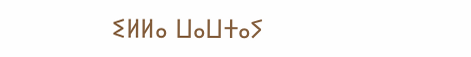ⵉⵍⵍⴰ ⵡⴰⵡⵜⴰⵢ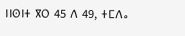ⵏⵏⵙⵏⵜ ⴳⵔ 45 ⴷ 49, ⵜⵎⴷⴰ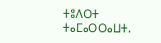ⵜⵓⴷⵔⵜ ⵜⴰⵎⴰⵔⵔⴰⵡⵜ.